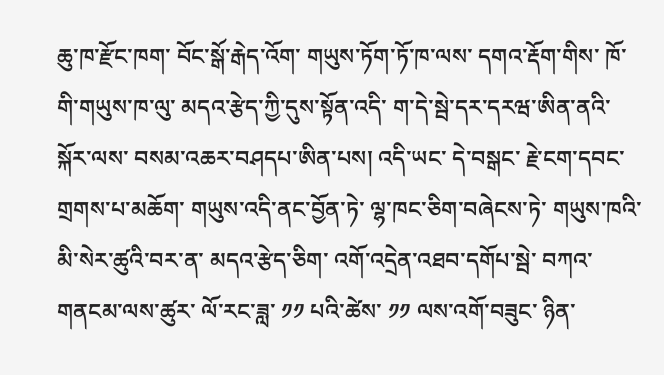ཆུ་ཁ་རྫོང་ཁག་ བོང་སྒོ་རྒེད་འོག་ གཡུས་ཏོག་ཏོ་ཁ་ལས་ དགའ་རྡོག་གིས་ ཁོ་གི་གཡུས་ཁ་ལུ་ མདའ་རྩེད་ཀྱི་དུས་སྟོན་འདི་ ག་དེ་སྦེ་དར་དརཝ་ཨིན་ནའི་སྐོར་ལས་ བསམ་འཆར་བཤདཔ་ཨིན་པས། འདི་ཡང་ དེ་བསྒང་ རྗེ་ངག་དབང་གྲགས་པ་མཆོག་ གཡུས་འདི་ནང་བྱོན་ཏེ་ ལྷ་ཁང་ཅིག་བཞེངས་ཏེ་ གཡུས་ཁའི་མི་སེར་ཚུའི་བར་ན་ མདའ་རྩེད་ཅིག་ འགོ་འདྲེན་འཐབ་དགོཔ་སྦེ་ བཀའ་གནངམ་ལས་ཚུར་ ལོ་རང་ཟླ་ ༡༡ པའི་ཚེས་ ༡༡ ལས་འགོ་བཟུང་ ཉིན་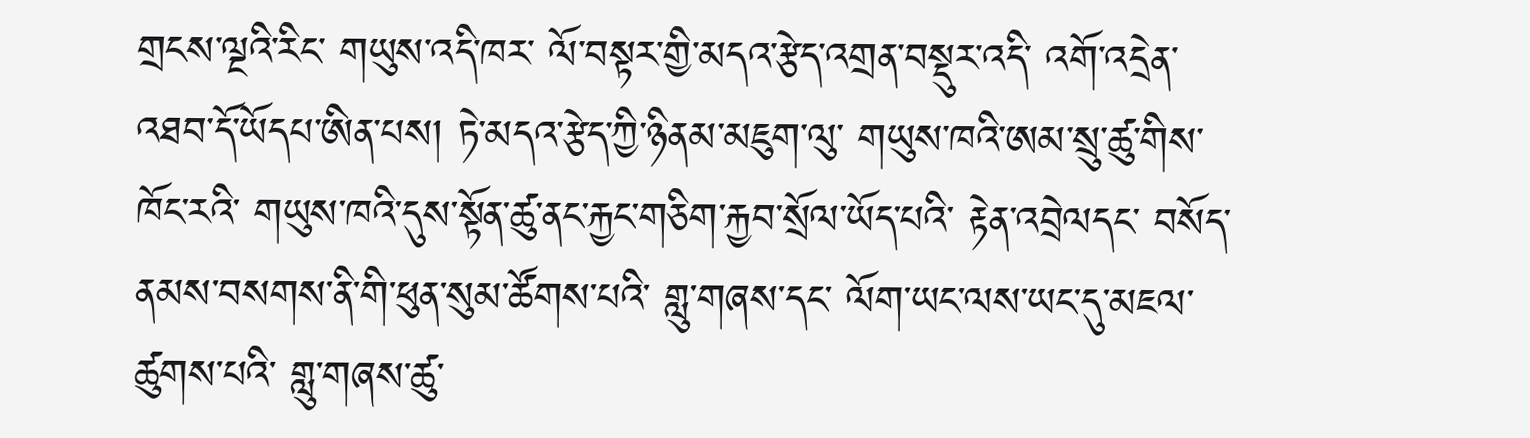གྲངས་ལྔའི་རིང་ གཡུས་འདི་ཁར་ ལོ་བསྟར་གྱི་མདའ་རྩེད་འགྲན་བསྡུར་འདི་ འགོ་འདྲེན་འཐབ་དོ་ཡོདཔ་ཨིན་པས། ཏེ་མདའ་རྩེད་ཀྱི་ཉིནམ་མཇུག་ལུ་ གཡུས་ཁའི་ཨམ་སྲུ་ཚུ་གིས་ ཁོང་རའི་ གཡུས་ཁའི་དུས་སྟོན་ཚུ་ནང་རྐྱང་གཅིག་རྐྱབ་སྲོལ་ཡོད་པའི་ རྟེན་འབྲེལདང་ བསོད་ནམས་བསགས་ནི་གི་ཕུན་སུམ་ཚོགས་པའི་ གླུ་གཞས་དང་ ལོག་ཡང་ལས་ཡང་དུ་མཇལ་ཚུགས་པའི་ གླུ་གཞས་ཚུ་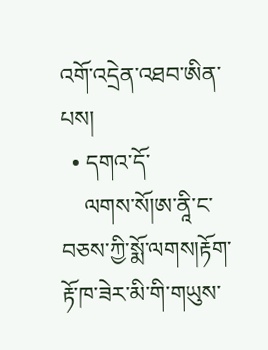འགོ་འདྲེན་འཐབ་ཨིན་པས།
  • དགའ་དོ་
    ལགས་སོ།ཨ་ནཱི་ང་བཅས་ཀྱི་སྨོ་ལགས།རྟོག་རྟོ་ཁ་ཟེར་མི་གི་གཡུས་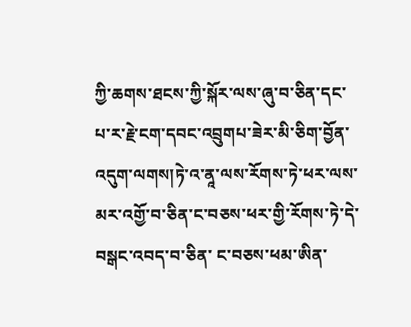ཀྱི་ཆགས་ཐངས་ཀྱི་སྐོར་ལས་ཞུ་བ་ཅིན་དང་པ་ར་རྗེ་ངག་དབང་འབྲུགཔ་ཟེར་མི་ཅིག་བྱོན་འདུག་ལགས།ཏེ་འ་ནཱ་ལས་རོགས་ཏེ་ཕར་ལས་མར་འགྱོ་བ་ཅིན་ང་བཅས་ཕར་གྱི་རོགས་ཏེ་དེ་བསྒང་འབད་བ་ཅིན་ ང་བཅས་ཕམ་ཨིན་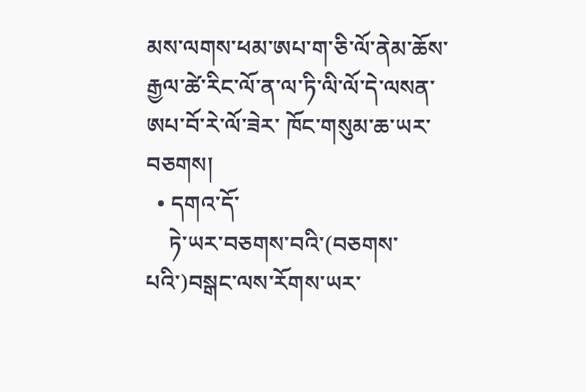མས་ལགས་ཕམ་ཨཔ་ག་ཅི་ལོ་ནེམ་ཆོས་རྒྱལ་ཚེ་རིང་ལོ་ན་ལ་ཏི་ལི་ལོ་དེ་ལསན་ཨཔ་བོ་རེ་ལོ་ཟེར་ ཁོང་གསུམ་ཆ་ཡར་བཅགས།
  • དགའ་དོ་
    ཏེ་ཡར་བཅགས་བའི་(བཅགས་པའི་)བསྒང་ལས་རོགས་ཡར་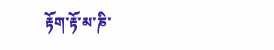རྟོག་རྟོ་མ་ཎི་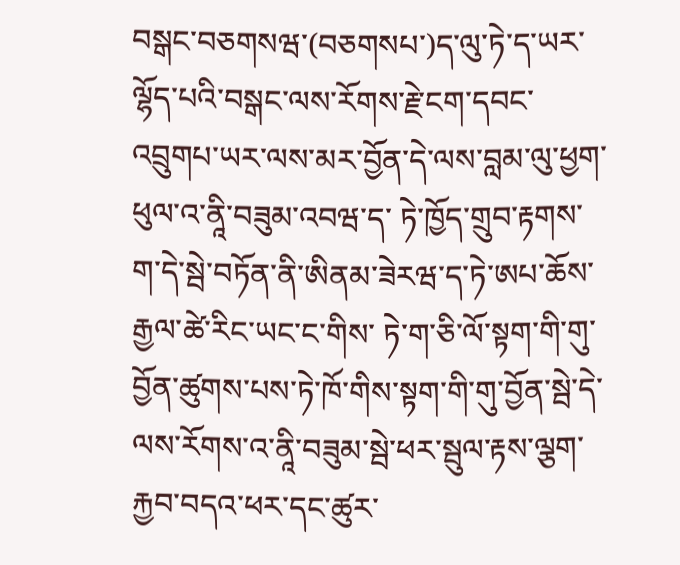བསྒང་བཅགསཝ་(བཅགསཔ་)ད་ལུ་ཏེ་ད་ཡར་ལྷོད་པའི་བསྒང་ལས་རོགས་རྗེ་ངག་དབང་འབྲུགཔ་ཡར་ལས་མར་བྱོན་དེ་ལས་བླམ་ལུ་ཕྱག་ཕུལ་འ་ནཱི་བཟུམ་འབཝ་ད་ ཏེ་ཁྱོད་གྲུབ་རྟགས་ག་དེ་སྦེ་བཏོན་ནི་ཨིནམ་ཟེརཝ་ད་ཏེ་ཨཔ་ཆོས་རྒྱལ་ཚེ་རིང་ཡང་ང་གིས་ ཏེ་ག་ཅི་ལོ་སྟག་གི་གུ་བྱོན་ཚུགས་པས་ཏེ་ཁོ་གིས་སྟག་གི་གུ་བྱོན་སྦེ་དེ་ལས་རོགས་འ་ནཱི་བཟུམ་སྦེ་ཕར་སྦུལ་རྟས་ལྕག་རྐྱབ་བདའ་ཕར་དང་ཚུར་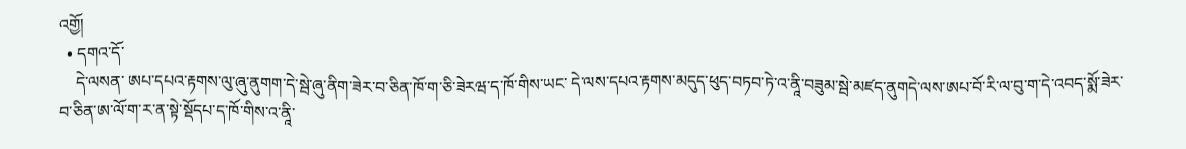འགྱོ།
  • དགའ་དོ་
    དེ་ལསན་ ཨཔ་དཔའ་རྟགས་ལུ་ཞུ་ནུགག་དེ་སྦེ་ཞུ་ནིག་ཟེར་བ་ཅིན་ཁོ་ག་ཅི་ཟེརཝ་ད་ཁོ་གིས་ཡང་ དེ་ལས་དཔའ་རྟགས་མདུད་ཕུད་བཏབ་ཏེ་འ་ནཱི་བཟུམ་སྦེ་མཛད་ནུགདེ་ལས་ཨཔ་བོ་རི་ལ་བུ་ག་དེ་འབད་སྨོ་ཟེར་བ་ཅིན་ཨ་ལོ་ག་ར་ན་སྟེ་སྡོདཔ་ད་ཁོ་གིས་འ་ནཱི་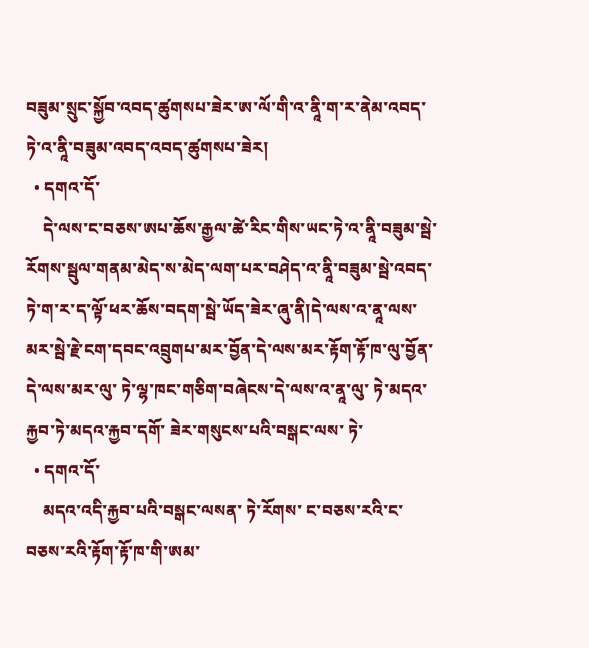བཟུམ་སྲུང་སྐྱོབ་འབད་ཚུགསཔ་ཟེར་ཨ་ལོ་གི་འ་ནཱི་ག་ར་ནེམ་འབད་ཏེ་འ་ནཱི་བཟུམ་འབད་འབད་ཚུགསཔ་ཟེར།
  • དགའ་དོ་
    དེ་ལས་ང་བཅས་ཨཔ་ཆོས་རྒྱལ་ཚེ་རིང་གིས་ཡང་ཏེ་འ་ནཱི་བཟུམ་སྦེ་རོགས་སྦུལ་གནམ་མེད་ས་མེད་ལག་པར་བཤེད་འ་ནཱི་བཟུམ་སྦེ་འབད་ཏེ་ག་ར་ད་ལྟོ་ཕར་ཆོས་བདག་སྦེ་ཡོད་ཟེར་ཞུ་ནི།དེ་ལས་འ་ནཱ་ལས་མར་སྦེ་རྗེ་ངག་དབང་འབྲུགཔ་མར་བྱོན་དེ་ལས་མར་རྟོག་རྟོ་ཁ་ལུ་བྱོན་དེ་ལས་མར་ལུ་ ཏེ་ལྷ་ཁང་གཅིག་བཞེངས་དེ་ལས་འ་ནཱ་ལུ་ ཏེ་མདའ་རྐྱབ་ཏེ་མདའ་རྐྱབ་དགོ་ ཟེར་གསུངས་པའི་བསྒང་ལས་ ཏེ་
  • དགའ་དོ་
    མདའ་འདི་རྐྱབ་པའི་བསྒང་ལསན་ ཏེ་རོགས་ ང་བཅས་རའི་ང་བཅས་རའི་རྟོག་རྟོ་ཁ་གི་ཨམ་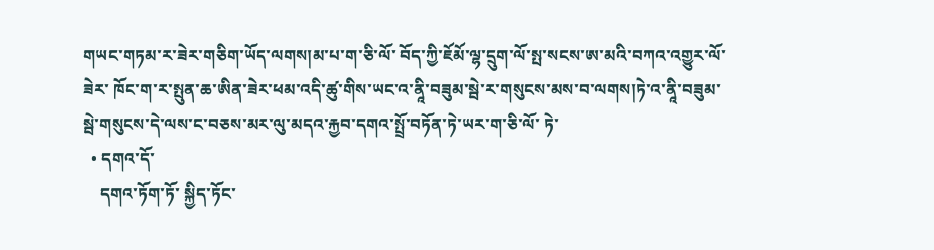གཡང་གཏམ་ར་ཟེར་གཅིག་ཡོད་ལགས།མ་པ་ག་ཅི་ལོ་ བོད་ཀྱི་ཇོམོ་ལྷ་དྲུག་ལོ་སྤ་སངས་ཨ་མའི་བཀའ་འགྱུར་ལོ་ཟེར་ ཁོང་ག་ར་སྤུན་ཆ་ཨིན་ཟེར་ཕམ་འདི་ཚུ་གིས་ཡང་འ་ནཱི་བཟུམ་སྦེ་ར་གསུངས་མས་བ་ལགས།ཏེ་འ་ནཱི་བཟུམ་སྦེ་གསུངས་དེ་ལས་ང་བཅས་མར་ལུ་མདའ་རྐྱབ་དགའ་སྤྲོ་བཏོན་ཏེ་ཡར་ག་ཅི་ལོ་ ཏེ་
  • དགའ་དོ་
    དགའ་ཏོག་ཏོ་ སྐྱིད་ཏོང་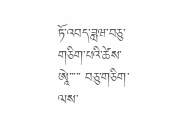ཏོ་འབད་ཟླཝ་བཅུ་གཅིག་པའི་ཚེས་ཨཱེ་་་་་ བཅུ་གཅིག་ལས་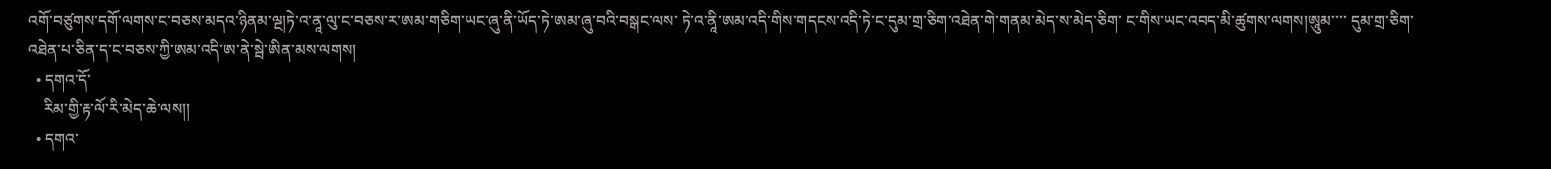འགོ་བཙུགས་དགོ་ལགས་ང་བཅས་མདའ་ཉིནམ་ལྔ།ཏེ་འ་ནཱ་ལུ་ང་བཅས་ར་ཨམ་གཅིག་ཡང་ཞུ་ནི་ཡོད་ཏེ་ཨམ་ཞུ་བའི་བསྒང་ལས་ ཏེ་འ་ནཱི་ཨམ་འདི་གིས་གདངས་འདི་ཏེ་ང་དུམ་གྲ་ཅིག་འཐེན་གེ་གནམ་མེད་ས་མེད་ཅིག་ ང་གིས་ཡང་འབད་མི་ཚུགས་ལགས།ཨཱུམ་་་་ དུམ་གྲ་ཅིག་འཐེན་པ་ཅིན་ད་ང་བཅས་ཀྱི་ཨམ་འདི་ཨ་ནེ་སྦེ་ཨིན་མས་ལགས།
  • དགའ་དོ་
    རིམ་གྱི་རྟ་ལོ་རི་མེད་ཆེ་ལས།།
  • དགའ་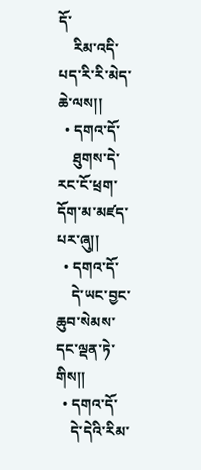དོ་
    རིམ་འདི་པད་རི་རི་མེད་ཆེ་ལས།།
  • དགའ་དོ་
    ཐུགས་དེ་རང་ངོ་ཕྲག་དོག་མ་མཛད་པར་ཞུ།།
  • དགའ་དོ་
    དེ་ཡང་བྱང་ཆུབ་སེམས་དང་ལྡན་ཏེ་གིས།།
  • དགའ་དོ་
    དེ་དེའི་རིམ་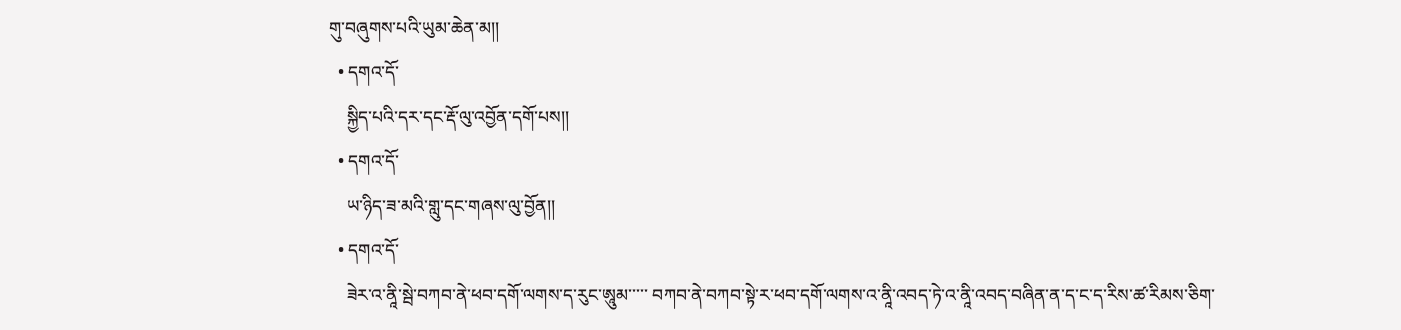གུ་བཞུགས་པའི་ཡུམ་ཆེན་མ།།
  • དགའ་དོ་
    སྐྱིད་པའི་དར་དང་རྡོ་ལུ་འབྱོན་དགོ་པས།།
  • དགའ་དོ་
    ཡ་ཉིད་ཟ་མའི་གླུ་དང་གཞས་ལུ་བྱོན།།
  • དགའ་དོ་
    ཟེར་འ་ནཱི་སྦེ་བཀབ་ནེ་ཕབ་དགོ་ལགས་ད་རུང་ཨཱུམ་་་་་ བཀབ་ནེ་བཀབ་སྟེ་ར་ཕབ་དགོ་ལགས་འ་ནཱི་འབད་ཏེ་འ་ནཱི་འབད་བཞིན་ན་ད་ང་ད་རིས་ཚ་རིམས་ཅིག་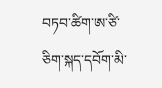བཏབ་ཚིག་ཨ་ཙི་ཅིག་སྐད་དབོག་མི་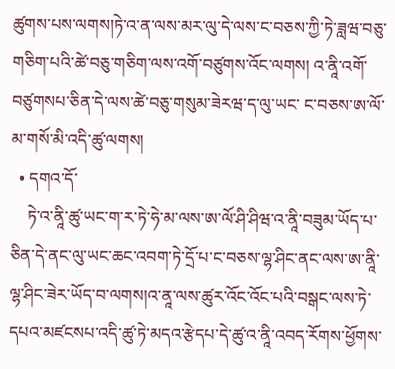ཚུགས་པས་ལགས།ཏེ་འ་ན་ལས་མར་ལུ་དེ་ལས་ང་བཅས་ཀྱི་ཏེ་ཟླཝ་བཅུ་གཅིག་པའི་ཚེ་བཅུ་གཅིག་ལས་འགོ་བཙུགས་འོང་ལགས། འ་ནཱི་འགོ་བཙུགསཔ་ཅིན་དེ་ལས་ཚེ་བཅུ་གསུམ་ཟེརཝ་ད་ལུ་ཡང་ ང་བཅས་ཨ་ལོ་མ་གསོ་མི་འདི་ཚུ་ལགས།
  • དགའ་དོ་
    ཏེ་འ་ནཱི་ཚུ་ཡང་ག་ར་ཏེ་ཧེ་མ་ལས་ཨ་ལོ་ཤི་ཤིཝ་འ་ནཱི་བཟུམ་ཡོད་པ་ཅིན་དེ་ནང་ལུ་ཡང་ཆང་འབག་ཏེ་དྲོ་པ་ང་བཅས་ལྷ་ཤིང་ནང་ལས་ཨ་ནཱི་ལྷ་ཤིང་ཟེར་ཡོད་བ་ལགས།འ་ནཱ་ལས་ཚུར་འོང་འོང་པའི་བསྒང་ལས་ཏེ་དཔའ་མཛངསཔ་འདི་ཚུ་ཏེ་མདའ་རྩེདཔ་དེ་ཚུ་འ་ནཱི་འབད་རོགས་ཕྱོགས་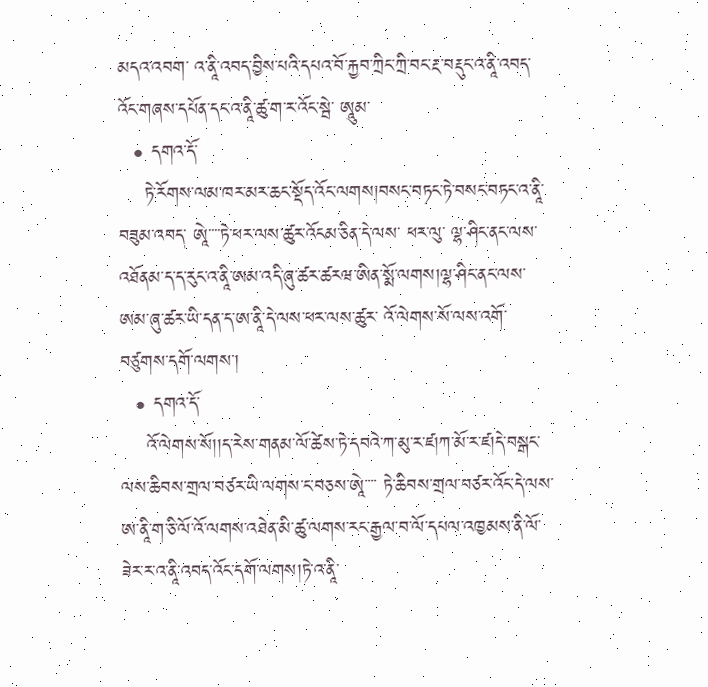མདའ་འབག་ འ་ནཱི་འབད་བྱིས་པའི་དཔའ་བོ་རྐྱབ་ཀྲིང་ཀྲི་བང་རྔ་བརྡུང་འ་ནཱི་འབད་འོང་གཞས་དཔོན་དང་འ་ནཱི་ཚུ་ག་ར་འོང་སྦེ་ ཨཱུམ་
  • དགའ་དོ་
    ཏེ་རོགས་ལམ་ཁར་མར་ཆང་སྡོད་འོང་ལགས།བསང་བཏང་ཏེ་བསང་བཏང་འ་ནཱི་བཟུམ་འབད་ ཨཱེ་་་་ཏེ་ཕར་ལས་ཚུར་འོངམ་ཅིན་དེ་ལས་ ཕར་ལུ་ ལྷ་ཤིང་ནང་ལས་འཐོནམ་ད་ད་རུང་འ་ནཱི་ཨམ་འདི་ཞུ་ཚར་ཚརཝ་ཨིན་སྨོ་ལགས།ལྷ་ཤིང་ནང་ལས་ཨམ་ཞུ་ཚར་ཡི་དན་ད་ཨ་ནཱི་དེ་ལས་ཕར་ལས་ཚུར་ འོ་ལེགས་སོ་ལས་འགོ་བཙུགས་དགོ་ལགས་།
  • དགའ་དོ་
    འོ་ལེགས་སོ།།ད་རེས་གནམ་ལོ་ཚེས་ཏེ་དབའེ་ཀ་མུ་ར་ཛ།ཀ་མོ་ར་ཛ།དེ་བསྒང་ལས་ཆིབས་གྲལ་བཙར་ཡི་ལགས་ང་བཅས་ཨཱེ་་་་ ཏེ་ཆིབས་གྲལ་བཙར་འོང་དེ་ལས་ཨ་ནཱི་ག་ཅི་ལོ་འོ་ལགས་འཐེན་མི་ཚུ་ལགས་རང་རྒྱལ་བ་ལོ་དཔལ་འཁྱམས་ནི་ལོ་ཟེར་ར་འ་ནཱི་འབད་འོང་དགོ་ལགས།ཏེ་འ་ནཱི་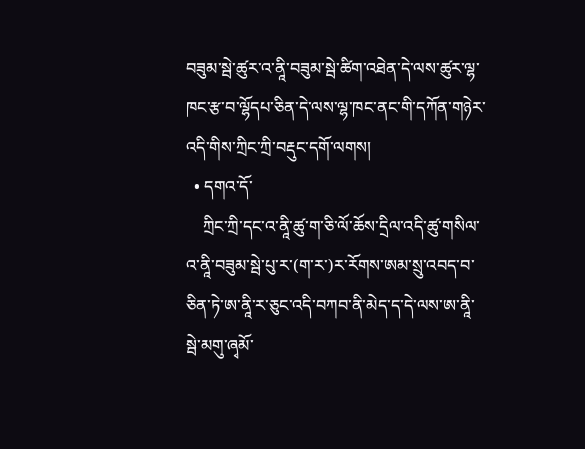བཟུམ་སྦེ་ཚུར་འ་ནཱི་བཟུམ་སྦེ་ཚིག་འཐེན་དེ་ལས་ཚུར་ལྷ་ཁང་རྩ་བ་ལྷོདཔ་ཅིན་དེ་ལས་ལྷ་ཁང་ནང་གི་དཀོན་གཉེར་འདི་གིས་ཀྲིང་ཀྲི་བརྡུང་དགོ་ལགས།
  • དགའ་དོ་
    ཀྲིང་ཀྲི་དང་འ་ནཱི་ཚུ་ག་ཅི་ལོ་ཆོས་དྲིལ་འདི་ཚུ་གསིལ་ འ་ནཱི་བཟུམ་སྦེ་པུ་ར་(ག་ར་)ར་རོགས་ཨམ་སྲུ་འབད་བ་ཅིན་ཏེ་ཨ་ནཱི་ར་ཅུང་འདི་བཀབ་ནི་མེད་ད་དེ་ལས་ཨ་ནཱི་སྦེ་མགུ་ཞྭམོ་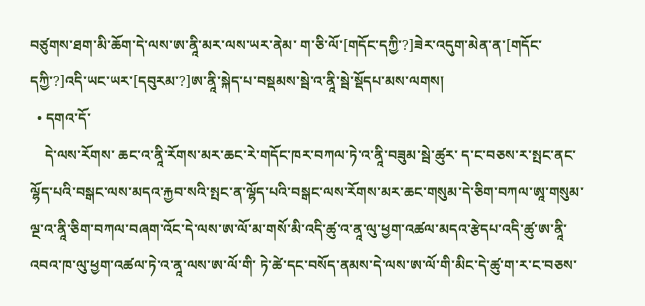བཙུགས་ཐག་མི་ཆོག་དེ་ལས་ཨ་ནཱི་མར་ལས་ཡར་ནེམ་ ག་ཅི་ལོ་[གདོང་དཀྱི་?]ཟེར་འདུག་མེན་ན་[གདོང་དཀྱི་?]འདི་ཡང་ཡར་[དབུརམ་?]ཨ་ནཱི་སྐེད་པ་བསྡམས་སྦེ་འ་ནཱི་སྦེ་སྡོདཔ་མས་ལགས།
  • དགའ་དོ་
    དེ་ལས་རོགས་ ཆང་འ་ནཱི་རོགས་མར་ཆང་རེ་གདོང་ཁར་བཀལ་ཏེ་འ་ནཱི་བཟུམ་སྦེ་ཚུར་ ད་ང་བཅས་ར་སྤང་ནང་ལྷོད་པའི་བསྒང་ལས་མདའ་རྐྱབ་སའི་སྤང་ན་ལྷོད་པའི་བསྒང་ལས་རོགས་མར་ཆང་གསུམ་དེ་ཅིག་བཀལ་ཨཱ་གསུམ་ལྔ་འ་ནཱི་ཅིག་བཀལ་བཞག་འོང་དེ་ལས་ཨ་ལོ་མ་གསོ་མི་འདི་ཚུ་འ་ནཱ་ལུ་ཕྱག་འཚལ་མདའ་རྩེདཔ་འདི་ཚུ་ཨ་ནཱི་འབའ་ཁ་ལུ་ཕྱག་འཚལ་ཏེ་འ་ནཱ་ལས་ཨ་ལོ་གི་ ཏེ་ཚེ་དང་བསོད་ནམས་དེ་ལས་ཨ་ལོ་གི་མིང་དེ་ཚུ་ག་ར་ང་བཅས་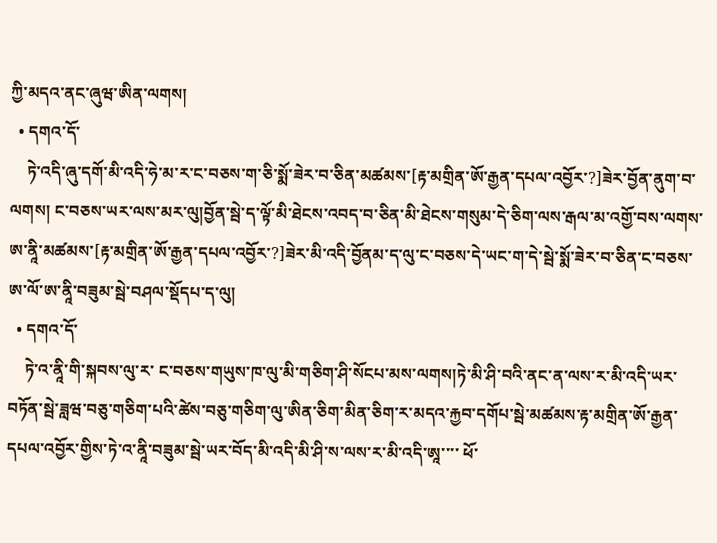ཀྱི་མདའ་ནང་ཞུཝ་ཨིན་ལགས།
  • དགའ་དོ་
    ཏེ་འདི་ཞུ་དགོ་མི་འདི་ཧེ་མ་ར་ང་བཅས་ག་ཅི་སྨོ་ཟེར་བ་ཅིན་མཚམས་[རྟ་མགྲིན་ཨོ་རྒྱན་དཔལ་འབྱོར་?]ཟེར་བྱོན་ནུག་བ་ལགས། ང་བཅས་ཡར་ལས་མར་ལུ།བྱོན་སྦེ་ད་ལྟོ་མི་ཐེངས་འབད་བ་ཅིན་མི་ཐེངས་གསུམ་དེ་ཅིག་ལས་རྒལ་མ་འགྱོ་བས་ལགས་ཨ་ནཱི་མཚམས་[རྟ་མགྲིན་ཨོ་རྒྱན་དཔལ་འབྱོར་?]ཟེར་མི་འདི་བྱོནམ་ད་ལུ་ང་བཅས་དེ་ཡང་ག་དེ་སྦེ་སྨོ་ཟེར་བ་ཅིན་ང་བཅས་ཨ་ལོ་ཨ་ནཱི་བཟུམ་སྦེ་བཤལ་སྡོདཔ་ད་ལུ།
  • དགའ་དོ་
    ཏེ་འ་ནཱི་གི་སྐབས་ལུ་ར་ ང་བཅས་གཡུས་ཁ་ལུ་མི་གཅིག་ཤི་སོངཔ་མས་ལགས།ཏེ་མི་ཤི་བའི་ནང་ན་ལས་ར་མི་འདི་ཡར་བཏོན་སྦེ་ཟླཝ་བཅུ་གཅིག་པའི་ཚེས་བཅུ་གཅིག་ལུ་ཨིན་ཅིག་མིན་ཅིག་ར་མདའ་རྐྱབ་དགོཔ་སྦེ་མཚམས་རྟ་མགྲིན་ཨོ་རྒྱན་དཔལ་འབྱོར་གྱིས་ཏེ་འ་ནཱི་བཟུམ་སྦེ་ཡར་བོད་མི་འདི་མི་ཤི་ས་ལས་ར་མི་འདི་ཨཱ་་་་ ཕོ་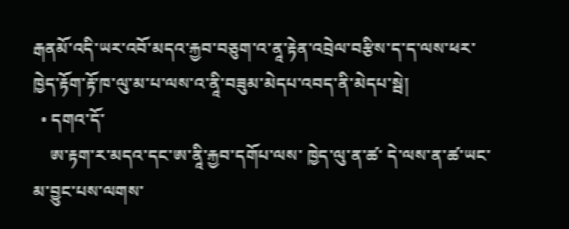རྒནམོ་འདི་ཡར་འབོ་མདའ་རྐྱབ་བཅུག་འ་ནཱ་རྟེན་འབྲེལ་བརྩིས་ད་ད་ལས་ཕར་ཁྱེད་རྟོག་རྟོ་ཁ་ལུ་མ་པ་ལས་འ་ནཱི་བཟུམ་མེདཔ་འབད་ནི་མེདཔ་སྦེ།
  • དགའ་དོ་
    ཨ་རྟག་ར་མདའ་དང་ཨ་ནཱི་རྐྱབ་དགོཔ་ལས་ ཁྱེད་ལུ་ན་ཚ་ དེ་ལས་ན་ཚ་ཡང་མ་བྱུང་པས་ལགས་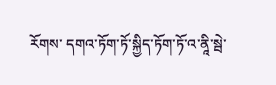རོགས་ དགའ་ཏོག་ཏོ་སྐྱིད་ཏོག་ཏོ་འ་ནཱི་སྦེ་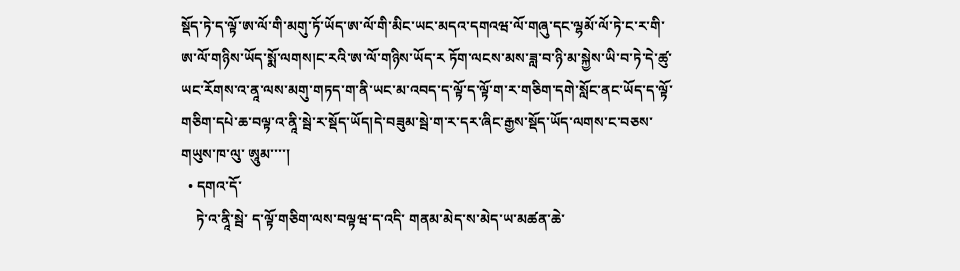སྡོད་ཏེ་ད་ལྟོ་ཨ་ལོ་གི་མགུ་ཏོ་ཡོད་ཨ་ལོ་གི་མིང་ཡང་མདའ་དགའཝ་ལོ་གཞུ་དང་ལྷམོ་ལོ་ཏེ་ང་ར་གི་ཨ་ལོ་གཉིས་ཡོད་སྨོ་ལགས།ང་རའི་ཨ་ལོ་གཉིས་ཡོད་ར ཏོག་ལངས་མས་ཟླ་བ་ཉི་མ་སྐྱེས་ཡི་བ་ཏེ་དེ་ཚུ་ཡང་རོགས་འ་ནཱ་ལས་མགུ་གཏད་ག་ནི་ཡང་མ་འབད་ད་ལྟོ་ད་ལྟོ་ག་ར་གཅིག་དགེ་སློང་ནང་ཡོད་ད་ལྟོ་གཅིག་དཔེ་ཆ་བལྟ་འ་ནཱི་སྦེ་ར་སྡོད་ཡོད།དེ་བཟུམ་སྦེ་ག་ར་དར་ཞིང་རྒྱས་སྡོད་ཡོད་ལགས་ང་བཅས་གཡུས་ཁ་ལུ་ ཨཱུམ་་་་།
  • དགའ་དོ་
    ཏེ་འ་ནཱི་སྦེ་ ད་ལྟོ་གཅིག་ལས་བལྟཝ་ད་འདི་ གནམ་མེད་ས་མེད་ཡ་མཚན་ཆེ་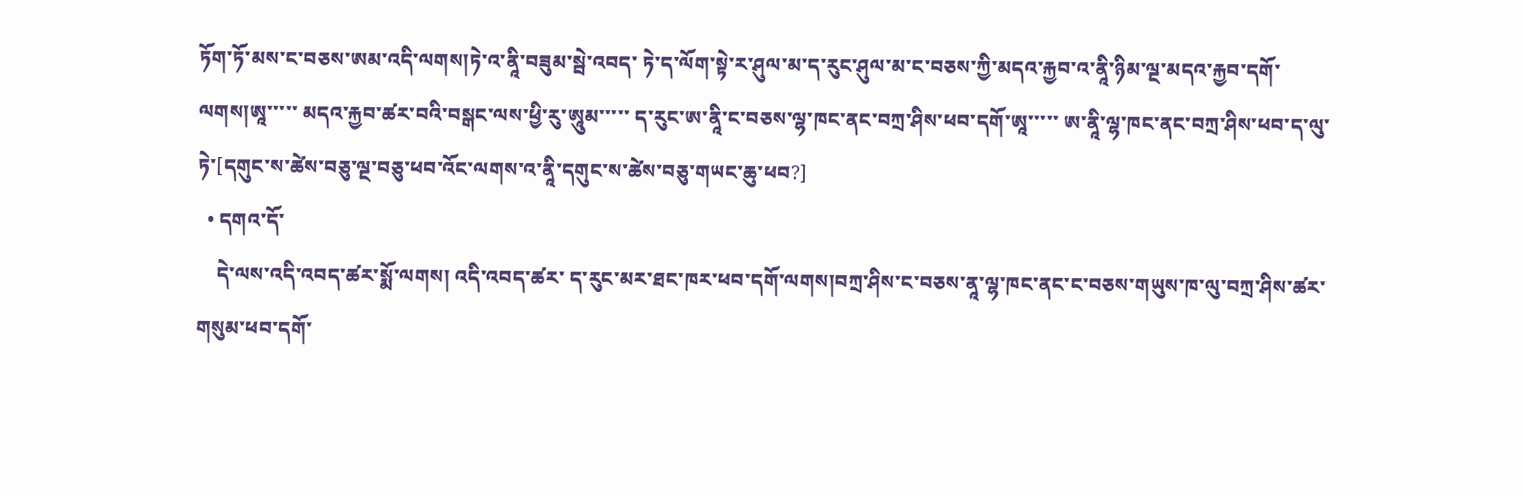ཏོག་ཏོ་མས་ང་བཅས་ཨམ་འདི་ལགས།ཏེ་འ་ནཱི་བཟུམ་སྦེ་འབད་ ཏེ་ད་ལོག་སྟེ་ར་ཤུལ་མ་ད་རུང་ཤུལ་མ་ང་བཅས་ཀྱི་མདའ་རྐྱབ་འ་ནཱི་ཉིམ་ལྔ་མདའ་རྐྱབ་དགོ་ལགས།ཨཱ་་་་་ མདའ་རྐྱབ་ཚར་བའི་བསྒང་ལས་ཕྱི་རུ་ཨཱུམ་་་་་ ད་རུང་ཨ་ནཱི་ང་བཅས་ལྷ་ཁང་ནང་བཀྲ་ཤིས་ཕབ་དགོ་ཨཱ་་་་་ ཨ་ནཱི་ལྷ་ཁང་ནང་བཀྲ་ཤིས་ཕབ་ད་ལུ་ ཏེ་[དགུང་ས་ཚེས་བཅུ་ལྔ་བཅུ་ཕབ་འོང་ལགས་འ་ནཱི་དགུང་ས་ཚེས་བཅུ་གཡང་ཆུ་ཕབ?]
  • དགའ་དོ་
    དེ་ལས་འདི་འབད་ཚར་སྨོ་ལགས། འདི་འབད་ཚར་ ད་རུང་མར་ཐང་ཁར་ཕབ་དགོ་ལགས།བཀྲ་ཤིས་ང་བཅས་ནཱ་ལྷ་ཁང་ནང་ང་བཅས་གཡུས་ཁ་ལུ་བཀྲ་ཤིས་ཚར་གསུམ་ཕབ་དགོ་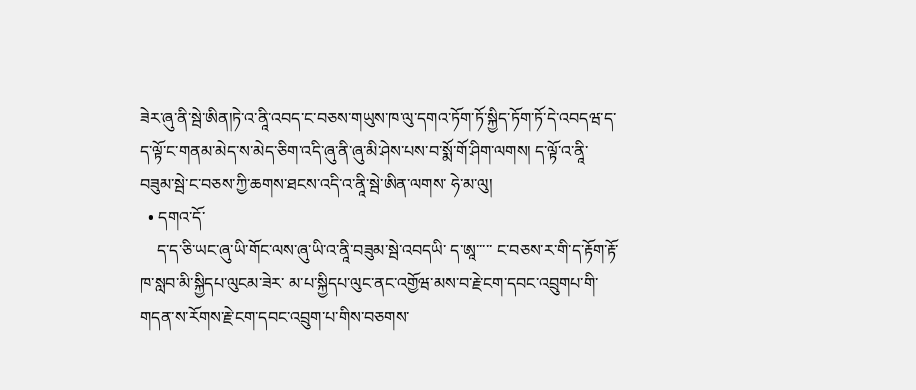ཟེར་ཞུ་ནི་སྦེ་ཨིན།ཏེ་འ་ནཱི་འབད་ང་བཅས་གཡུས་ཁ་ལུ་དགའ་ཏོག་ཏོ་སྐྱིད་ཏོག་ཏོ་དེ་འབདཝ་ད་ད་ལྟོ་ང་གནམ་མེད་ས་མེད་ཅིག་འདི་ཞུ་ནི་ཞུ་མི་ཤེས་པས་བ་སྨོ་གོ་ཤིག་ལགས། ད་ལྟོ་འ་ནཱི་བཟུམ་སྦེ་ང་བཅས་ཀྱི་ཆགས་ཐངས་འདི་འ་ནཱི་སྦེ་ཨིན་ལགས་ ཧེ་མ་ལུ།
  • དགའ་དོ་
    ད་ད་ཅི་ཡང་ཞུ་ཡི་གོང་ལས་ཞུ་ཡི་འ་ནཱི་བཟུམ་སྦེ་འབདཡི་ ད་ཨཱ་་་་་ ང་བཅས་ར་གི་ད་རྟོག་རྟོ་ཁ་སླབ་མི་སྐྱིདཔ་ལུངམ་ཟེར་ མ་པ་སྐྱིདཔ་ལུང་ནང་འགྱོཝ་མས་བ་རྗེ་ངག་དབང་འབྲུགཔ་གི་གདན་ས་རོགས་རྗེ་ངག་དབང་འབྲུག་པ་གིས་བཅགས་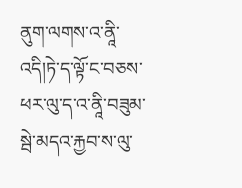ནུག་ལགས་འ་ནཱི་འདི།ཏེ་ད་ལྟོ་ང་བཅས་ཕར་ལུ་ད་འ་ནཱི་བཟུམ་སྦེ་མདའ་རྐྱབ་ས་ལུ་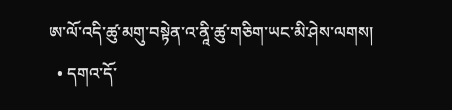ཨ་ལོ་འདི་ཚུ་མགུ་བསྟེན་འ་ནཱི་ཚུ་གཅིག་ཡང་མི་ཤེས་ལགས།
  • དགའ་དོ་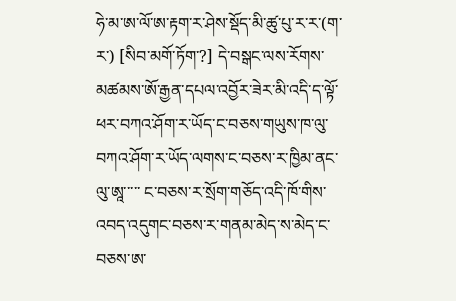ཧེ་མ་ཨ་ལོ་ཨ་རྟག་ར་ཤེས་སྡོད་མི་ཚུ་པུ་ར་ར་(ག་ར་) [སིབ་མགོ་ཏོག་?] དེ་བསྒང་ལས་རོགས་མཚམས་ཨོ་རྒྱན་དཔལ་འབྱོར་ཟེར་མི་འདི་ད་ལྟོ་ཕར་བཀའ་ཤོག་ར་ཡོད་ང་བཅས་གཡུས་ཁ་ལུ་ བཀའ་ཤོག་ར་ཡོད་ལགས་ང་བཅས་ར་ཁྱིམ་ནང་ལུ་ཨཱ་་་་་ ང་བཅས་ར་སྲོག་གཅོད་འདི་ཁོ་གིས་འབད་འདུགང་བཅས་ར་གནམ་མེད་ས་མེད་ང་བཅས་ཨ་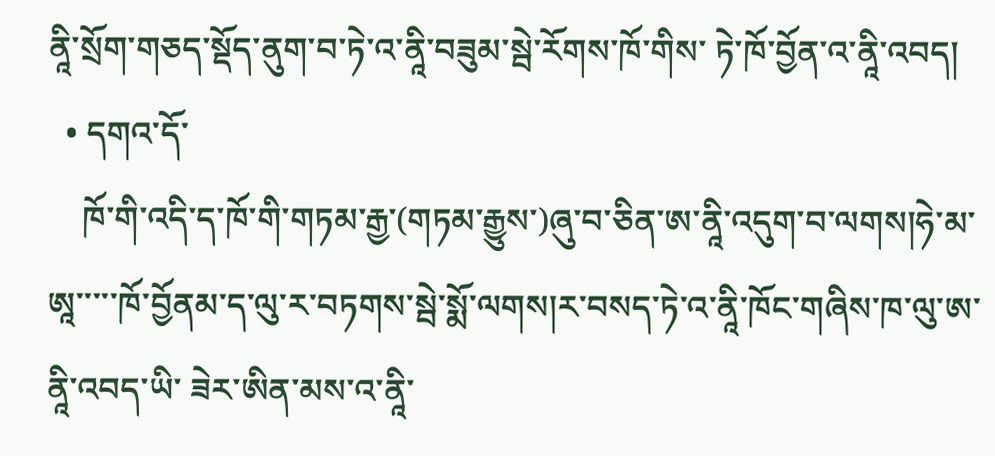ནཱི་སྲོག་གཅད་སྡོད་ནུག་བ་ཏེ་འ་ནཱི་བཟུམ་སྦེ་རོགས་ཁོ་གིས་ ཏེ་ཁོ་བྱོན་འ་ནཱི་འབད།
  • དགའ་དོ་
    ཁོ་གི་འདི་ད་ཁོ་གི་གཏམ་རྒྱ་(གཏམ་རྒྱུས་)ཞུ་བ་ཅིན་ཨ་ནཱི་འདུག་བ་ལགས།ཧེ་མ་ ཨཱ་་་་་ཁོ་བྱོནམ་ད་ལུ་ར་བཏགས་སྦེ་སྨོ་ལགས།ར་བསད་ཏེ་འ་ནཱི་ཁོང་གཞིས་ཁ་ལུ་ཨ་ནཱི་འབད་ཡི་ ཟེར་ཨིན་མས་འ་ནཱི་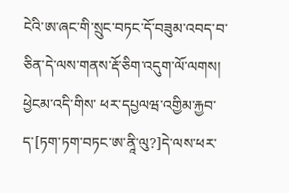ངེའི་ཨ་ཞང་གི་སྲུང་བཏང་དོ་བཟུམ་འབད་བ་ཅིན་དེ་ལས་གནས་རྡོ་ཅིག་འདུག་ལོ་ལགས། ཕྱེངམ་འདི་གིས་ ཕར་དཔྱལཝ་འགྱིམ་རྐྱབ་ད་[ཏག་ཏག་བཏང་ཨ་ནཱི་ལུ?]དེ་ལས་ཕར་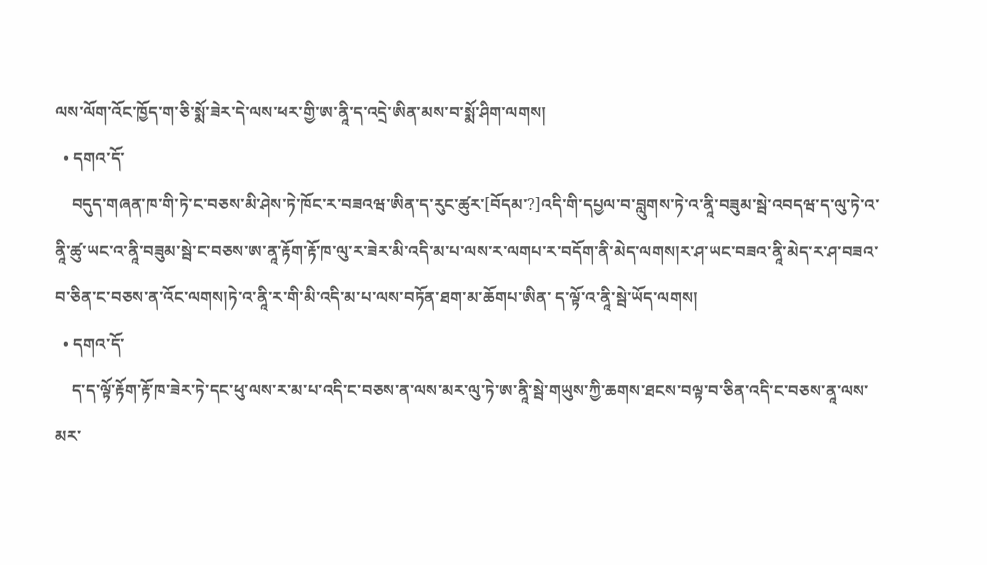ལས་ལོག་འོང་ཁྱོད་ག་ཅི་སྨོ་ཟེར་དེ་ལས་ཕར་གྱི་ཨ་ནཱི་ད་འདྲེ་ཨིན་མས་བ་སྨོ་ཤིག་ལགས།
  • དགའ་དོ་
    བདུད་གཞན་ཁ་གི་ཏེ་ང་བཅས་མི་ཤེས་ཏེ་ཁོང་ར་བཟའཝ་ཨིན་ད་རུང་ཚུར་[བོདམ་?]འདི་གི་དཔྱལ་བ་བླུགས་ཏེ་འ་ནཱི་བཟུམ་སྦེ་འབདཝ་ད་ལུ་ཏེ་འ་ནཱི་ཚུ་ཡང་འ་ནཱི་བཟུམ་སྦེ་ང་བཅས་ཨ་ནཱ་རྟོག་རྟོ་ཁ་ལུ་ར་ཟེར་མི་འདི་མ་པ་ལས་ར་ལགཔ་ར་བདོག་ནི་མེད་ལགས།ར་ཤ་ཡང་བཟའ་ནཱི་མེད་ར་ཤ་བཟའ་བ་ཅིན་ང་བཅས་ན་འོང་ལགས།ཏེ་འ་ནཱི་ར་གི་མི་འདི་མ་པ་ལས་བཏོན་ཐག་མ་ཆོགཔ་ཨིན་ ད་ལྟོ་འ་ནཱི་སྦེ་ཡོད་ལགས།
  • དགའ་དོ་
    ད་ད་ལྟོ་རྟོག་རྟོ་ཁ་ཟེར་ཏེ་དང་ཕུ་ལས་ར་མ་པ་འདི་ང་བཅས་ན་ལས་མར་ལུ་ཏེ་ཨ་ནཱི་སྦེ་གཡུས་ཀྱི་ཆགས་ཐངས་བལྟ་བ་ཅིན་འདི་ང་བཅས་ནཱ་ལས་མར་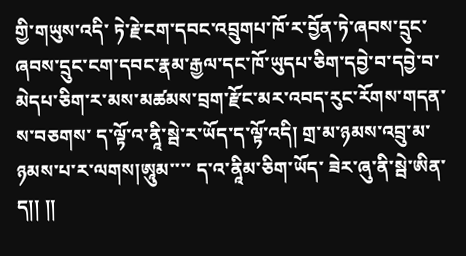གྱི་གཡུས་འདི་ ཏེ་རྗེ་ངག་དབང་འབྲུགཔ་ཁོ་ར་བྱོན་ཏེ་ཞབས་དྲུང་ཞབས་དྲུང་ངག་དབང་རྣམ་རྒྱལ་དང་ཁོ་ཡུདཔ་ཅིག་དབྱེ་བ་དབྱེ་བ་མེདཔ་ཅིག་ར་མས་མཚམས་བྲག་རྫོང་མར་འབད་རུང་རོགས་གདན་ས་བཅགས་ ད་ལྟོ་འ་ནཱི་སྦེ་ར་ཡོད་ད་ལྟོ་འདི། གྲ་མ་ཉམས་འབྲུ་མ་ཉམས་པ་ར་ལགས།ཨཱུམ་་་་ ད་འ་ནཱིམ་ཅིག་ཡོད་ ཟེར་ཞུ་ནི་སྦེ་ཨིན་ད།། །།